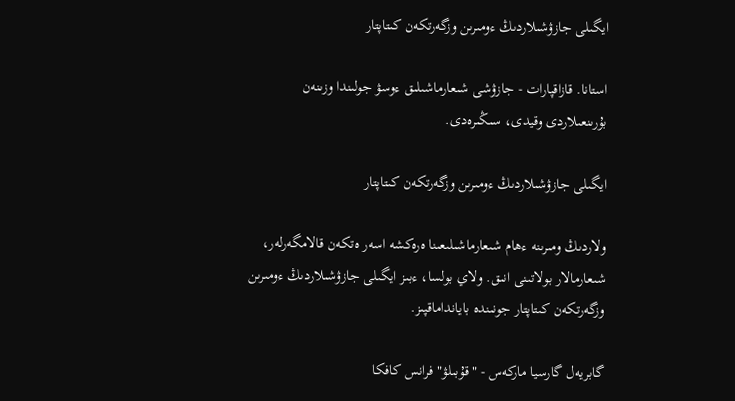ايگىلى جازۋشىلاردىڭ ءومىرىن وزگەرتكەن كىتاپتار

استانا. قازاقپارات - جازۋشى شىعارماشىلىق ءوسۋ جولىندا وزىنەن بۇرىنعىلاردى وقيدى، سىڭىرەدى.

ايگىلى جازۋشىلاردىڭ ءومىرىن وزگەرتكەن كىتاپتار

ولاردىڭ ومىرىنە ءھام شىعارماشىلىعىنا ەرەكشە اسەر ەتكەن قالامگەرلەر، شىعارمالار بولاتىنى انىق. ولاي بولسا، ءبىز ايگىلى جازۋشىلاردىڭ ءومىرىن وزگەرتكەن كىتاپتار جونىندە بايانداماقپىز.

گابريەل گارسيا ماركەس - "قۇبىلۋ" فرانس كافكا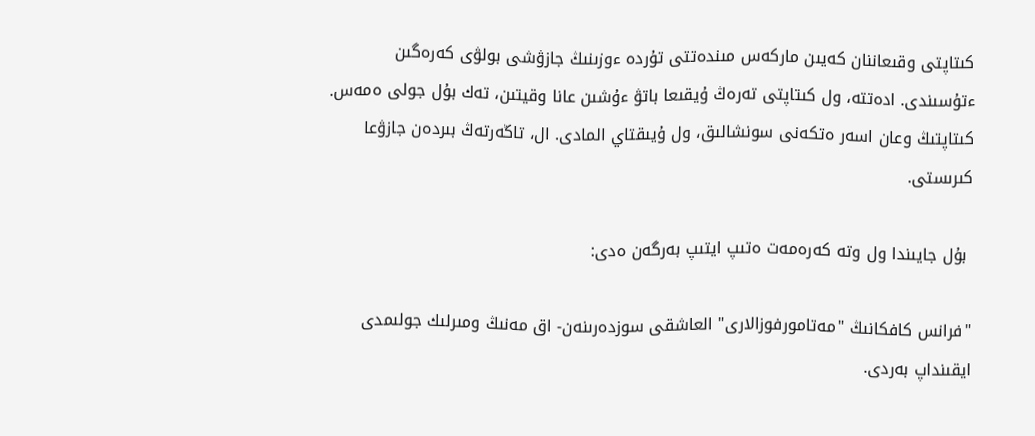كىتاپتى وقىعاننان كەيىن ماركەس مىندەتتى تۇردە ءوزىنىڭ جازۋشى بولۋى كەرەگىن ءتۇسىندى. ادەتتە، ول كىتاپتى تەرەڭ ۇيقىعا باتۋ ءۇشىن عانا وقيتىن، تەك بۇل جولى ەمەس. كىتاپتىڭ وعان اسەر ەتكەنى سونشالىق، ول ۇيىقتاي المادى. ال، تاڭەرتەڭ بىردەن جازۋعا كىرىستى.

 بۇل جايىندا ول وتە كەرەمەت ەتىپ ايتىپ بەرگەن ەدى:

"فرانس كافكانىڭ "مەتامورفوزالارى" العاشقى سوزدەرىنەن- اق مەنىڭ ومىرلىك جولىمدى ايقىنداپ بەردى.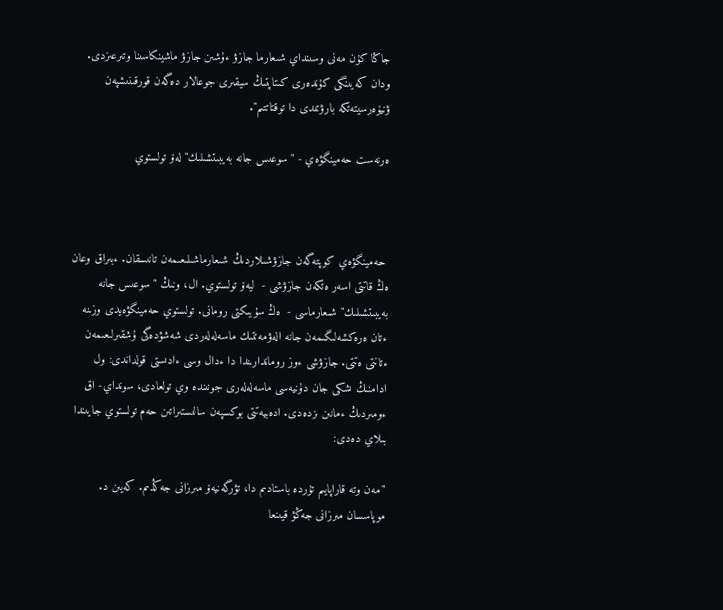جاڭا كۇن مەنى وسىنداي شىعارما جازۋ ءۇشىن جازۋ ماشينكاسىنا وتىرعىزدى. ودان كەيىنگى كۇندەرى كىتاپتىڭ سيقىرى جوعالار دەگەن قورقىنىشپەن ۋنيۆەرسيتەتكە بارۋىمدى دا توقتاتتىم".

ەرنەست حەمينگۋەي - "سوعىس جانە بەيبىتشىلىك" لەۆ تولستوي



 حەمينگۋەي كوپتەگەن جازۋشىلاردىڭ شىعارماشىلىعىمەن تانىسقان. ءبىراق وعان ەڭ قاتتى اسەر ەتكەن جازۋشى -  ليەۆ تولستوي. ال، ونىڭ "سوعىس جانە بەيبىتشىلىك" شىعارماسى -  ەڭ سۇيىكتى رومانى. تولستوي حەمينگۋەيدى وزىنە ءتان ەرەكشەلىگىمەن جانە الەۋمەتتىك ماسەلەلەردى شەشۋدەگى ۇشقىرلىعىمەن ءتانتى ەتتى. جازۋشى ءوز روماندارىندا دا ءدال وسى ءادىستى قولداندى: ول ادامنىڭ ىشكى جان دۇنيەسى ماسەلەلەرى جونىندە وي تولعادى، سونداي- اق ءومىردىڭ ءمانىن ىزدەدى. ادەبيەتتى بوكسپەن سالىستىراتىن حەم تولستوي جايىندا بىلاي دەدى:

"مەن وتە قاراپايىم تۇردە باستادىم دا، تۋرگەنيەۆ مىرزانى جەڭدىم. كەيىن د. موپاسسان مىرزانى جەڭۋ قيىنعا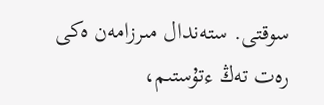سوقتى. ستەندال مىرزامەن ەكى رەت تەڭ ءتۇستىم،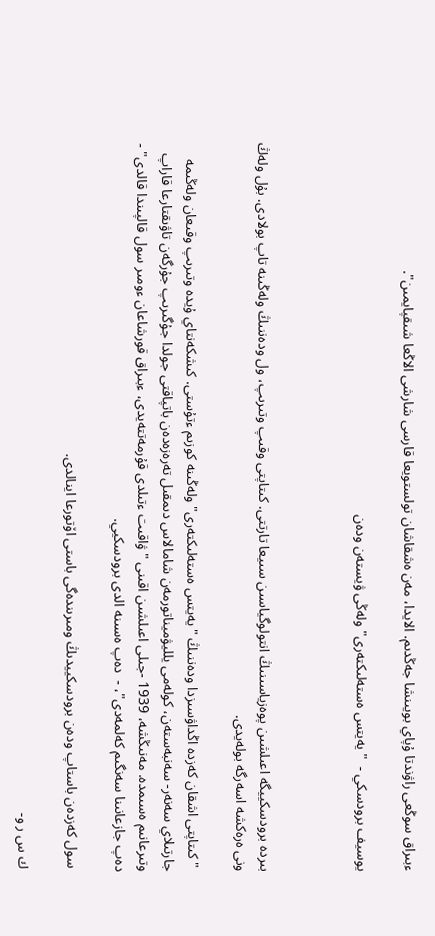ءبىراق سوڭعى راۋندتا ۇپاي بويىنشا جەڭدىم. الايدا، مەن ەشقاشان تولستويعا قارسى شارشى الاڭعا شىقپايمىن".

يوسيف برودسكي -  "يەيتس ەستەلىكتەرى" ولەڭى ۋيستەن ودەن



بىردە برودسكييگە اعىلشىن پوەزياسىنىڭ انتولوگياسىن سىيعا تارتتى. كىتاپتى وقىپ وتىرىپ، ول ودەننىڭ ولەڭىنە تاپ بولادى. بۇل ولەڭ ونى ەرەكشە اسەرگە بولەيدى.

 "كىتاپتى اشقان كەزدە اڭداۋسىزدا ودەننىڭ "يەيتس ەستەلىكتەرى" ولەڭىنە كوزىم ءتۇستى. كىشكەنتاي ۇيدە وتىرىپ وقىعان ولەڭىمە جارتىلاي سەنەر- سەنبەستەن، كولەمى يلليۋميناتورمەن شامالاس دىمقىل تەرەزەدەن باتپاقتى جولدا جۇگىرىپ جۇرگەن تاۋىقتارعا قاراپ وتىرعانىم ەسىمدە. مەنىڭشە، 1939 -جىلى اعىلشىن اقىنى "ۋاقىت ءتىلدى قۇرمەتتەيدى، ءبىراق قورشاعان ءومىر سول قالپىندا قالدى" -  دەپ جازعانىنا سەنگىم كەلمەدى"، -  دەپ ەسىنە الدى برودسكيي.

 سول كەزدەن باستاپ ودەن برودسكييدىڭ ومىرىندەگى باستى اۆتورعا اينالدى.

 ك س ر و-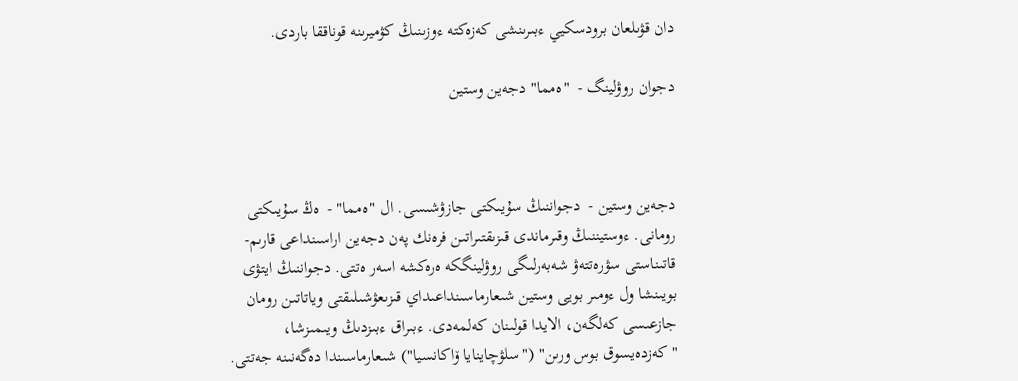دان قۋىلعان برودسكيي ءبىرىنشى كەزەكتە ءوزىنىڭ كۋميرىنە قوناققا باردى.

دجوان روۋلينگ -  "ەمما" دجەين وستين



دجەين وستين -  دجواننىڭ سۇيىكتى جازۋشىسى. ال "ەمما" -  ەڭ سۇيىكتى رومانى. ءوستيننىڭ وقىرماندى قىزىقتىراتىن فرەنك پەن دجەين اراسىنداعى قارىم- قاتىناستى سۋرەتتەۋ شەبەرلىگى روۋلينگكە ەرەكشە اسەر ەتتى. دجواننىڭ ايتۋى بويىنشا ول ءومىر بويى وستين شىعارماسىنداعىداي قىزىعۋشىلىقتى وياتاتىن رومان جازعىسى كەلگەن، الايدا قولىنان كەلمەدى. ءبىراق ءبىزدىڭ ويىمىزشا، "كەزدەيسوق بوس ورىن" ("سلۋچاينايا ۆاكانسيا") شىعارماسىندا دەگەنىنە جەتتى.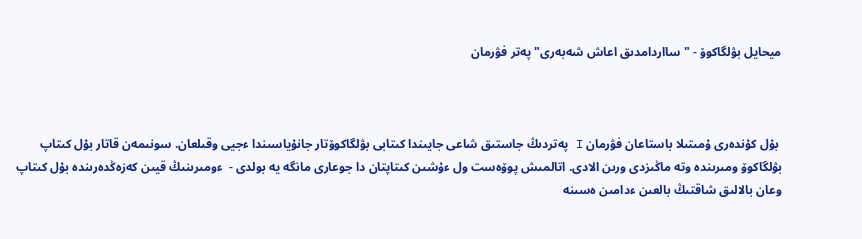ميحايل بۋلگاكوۆ - "سااردامدىق اعاش شەبەرى" پەتر فۋرمان



 بۇل كۇندەرى ۇمىتىلا باستاعان فۋرمان I پەتردىڭ جاستىق شاعى جايىندا كىتابى بۋلگاكوۆتار جانۇياسىندا ءجيى وقىلعان. سونىمەن قاتار بۇل كىتاپ بۋلگاكوۆ ومىرىندە وتە ماڭىزدى ورىن الادى. اتالمىش پوۆەست ول ءۇشىن كىتاپتان دا جوعارى مانگە يە بولدى -  ءومىرىنىڭ قيىن كەزەڭدەرىندە بۇل كىتاپ وعان بالالىق شاقتىڭ بالعىن ءدامىن ەسىنە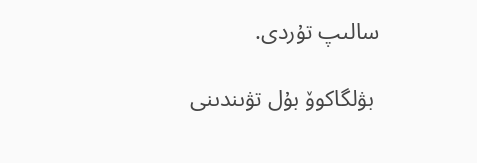سالىپ تۇردى.

 بۋلگاكوۆ بۇل تۋىندىنى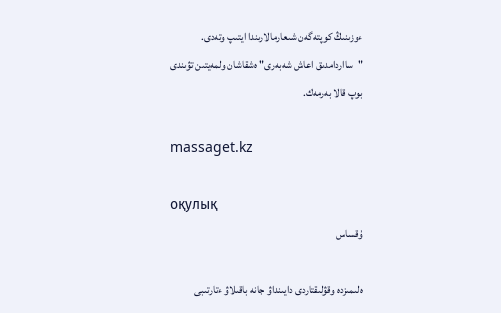ءوزىنىڭ كوپتەگەن شىعارمالارىندا ايتىپ وتەدى. "سااردامدىق اعاش شەبەرى" ەشقاشان ولمەيتىن تۋىندى بوپ قالا بەرمەك.

massaget.kz

оқулық
ۇقساس

ەلىمىزدە وقۋلىقتاردى دايىنداۋ جانە باقىلاۋ ءتارتىبى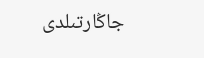جاڭارتىلدى